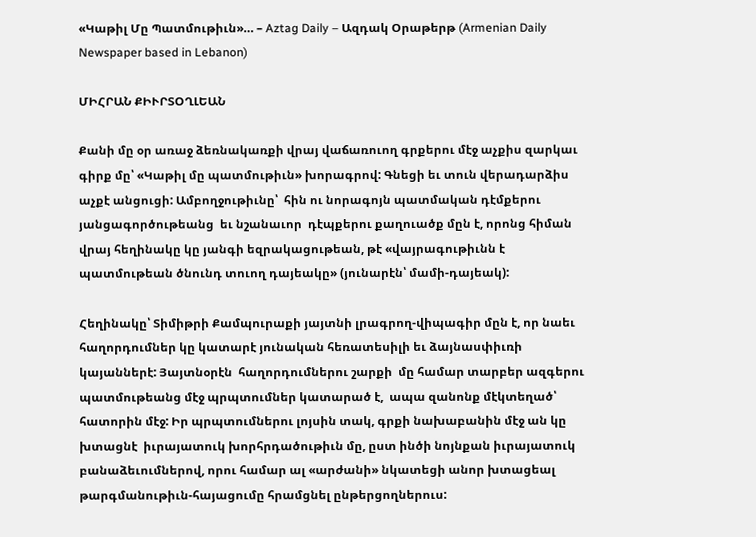«Կաթիլ Մը Պատմութիւն»… – Aztag Daily – Ազդակ Օրաթերթ (Armenian Daily Newspaper based in Lebanon)

ՄԻՀՐԱՆ ՔԻՒՐՏՕՂԼԵԱՆ

Քանի մը օր առաջ ձեռնակառքի վրայ վաճառուող գրքերու մէջ աչքիս զարկաւ գիրք մը՝ «Կաթիլ մը պատմութիւն» խորագրով: Գնեցի եւ տուն վերադարձիս աչքէ անցուցի: Ամբողջութիւնը՝  հին ու նորագոյն պատմական դէմքերու յանցագործութեանց  եւ նշանաւոր  դէպքերու քաղուածք մըն է, որոնց հիման վրայ հեղինակը կը յանգի եզրակացութեան, թէ «վայրագութիւնն է պատմութեան ծնունդ տուող դայեակը» (յունարէն՝ մամի-դայեակ):

Հեղինակը՝ Տիմիթրի Քամպուրաքի յայտնի լրագրող-վիպագիր մըն է, որ նաեւ հաղորդումներ կը կատարէ յունական հեռատեսիլի եւ ձայնասփիւռի կայաններէ: Յայտնօրէն  հաղորդումներու շարքի  մը համար տարբեր ազգերու պատմութեանց մէջ պրպտումներ կատարած է,  ապա զանոնք մէկտեղած՝ հատորին մէջ: Իր պրպտումներու լոյսին տակ, գրքի նախաբանին մէջ ան կը խտացնէ  իւրայատուկ խորհրդածութիւն մը, ըստ ինծի նոյնքան իւրայատուկ բանաձեւումներով, որու համար ալ «արժանի» նկատեցի անոր խտացեալ թարգմանութիւն-հայացումը հրամցնել ընթերցողներուս: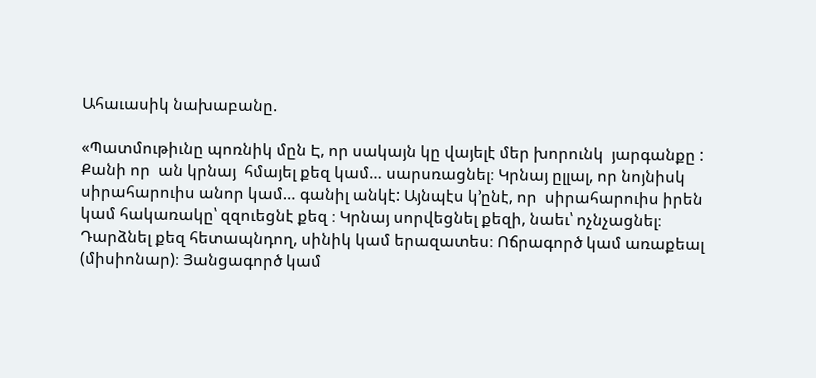Ահաւասիկ նախաբանը.

«Պատմութիւնը պոռնիկ մըն Է, որ սակայն կը վայելէ մեր խորունկ  յարգանքը : Քանի որ  ան կրնայ  հմայել քեզ կամ… սարսռացնել։ Կրնայ ըլլալ, որ նոյնիսկ սիրահարուիս անոր կամ… գանիլ անկէ: Այնպէս կ’ընէ, որ  սիրահարուիս իրեն  կամ հակառակը՝ զզուեցնէ քեզ ։ Կրնայ սորվեցնել քեզի, նաեւ՝ ոչնչացնել։ Դարձնել քեզ հետապնդող, սինիկ կամ երազատես։ Ոճրագործ կամ առաքեալ (միսիոնար)։ Յանցագործ կամ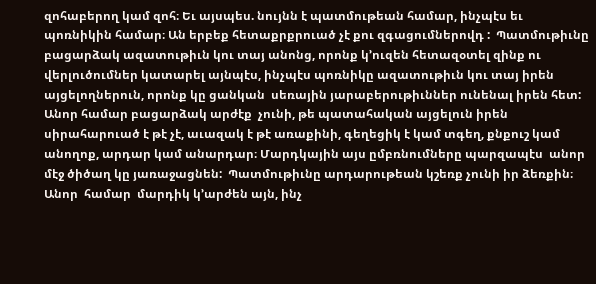զոհաբերող կամ զոհ։ Եւ այսպես. նույնն է պատմութեան համար, ինչպէս եւ պոռնիկին համար։ Ան երբեք հետաքրքրուած չէ քու զգացումներովդ :  Պատմութիւնը բացարձակ ազատութիւն կու տայ անոնց, որոնք կ’ուզեն հետազօտել զինք ու վերլուծումներ կատարել այնպէս, ինչպէս պոռնիկը ազատութիւն կու տայ իրեն այցելողներուն, որոնք կը ցանկան  սեռային յարաբերութիւններ ունենալ իրեն հետ: Անոր համար բացարձակ արժէք  չունի, թե պատահական այցելուն իրեն սիրահարուած է թէ չէ, աւազակ է թէ առաքինի, գեղեցիկ է կամ տգեղ, քնքուշ կամ անողոք, արդար կամ անարդար։ Մարդկային այս ըմբռնումները պարզապէս  անոր մէջ ծիծաղ կը յառաջացնեն:  Պատմութիւնը արդարութեան կշեռք չունի իր ձեռքին։  Անոր  համար  մարդիկ կ’արժեն այն, ինչ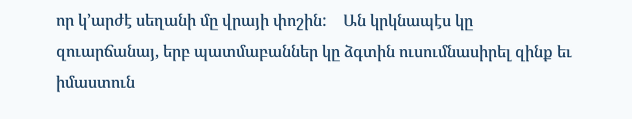որ կ’արժէ սեղանի մը վրայի փոշին:    Ան կրկնապէս կը զուարճանայ, երբ պատմաբաններ կը ձգտին ուսումնասիրել զինք եւ իմաստուն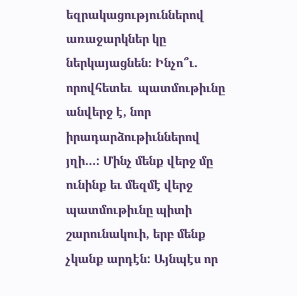եզրակացություններով  առաջարկներ կը ներկայացնեն։ Ինչո՞ւ. որովհետեւ  պատմութիւնը  անվերջ է, նոր իրադարձութիւններով յղի…: Մինչ մենք վերջ մը ունինք եւ մեզմէ վերջ պատմութիւնը պիտի շարունակուի, երբ մենք չկանք արդէն: Այնպէս որ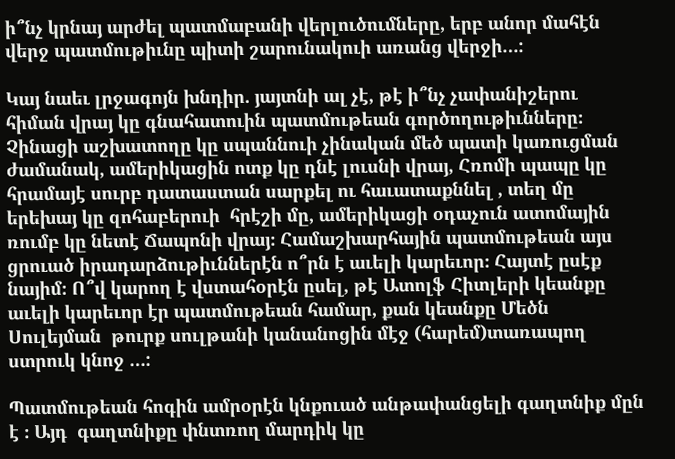ի՞նչ կրնայ արժել պատմաբանի վերլուծումները, երբ անոր մահէն վերջ պատմութիւնը պիտի շարունակուի առանց վերջի…:

Կայ նաեւ լրջագոյն խնդիր. յայտնի ալ չէ, թէ ի՞նչ չափանիշերու հիման վրայ կը գնահատուին պատմութեան գործողութիւնները։  Չինացի աշխատողը կը սպաննուի չինական մեծ պատի կառուցման ժամանակ, ամերիկացին ոտք կը դնէ լուսնի վրայ, Հռոմի պապը կը հրամայէ սուրբ դատաստան սարքել ու հաւատաքննել , տեղ մը երեխայ կը զոհաբերուի  հրէշի մը, ամերիկացի օդաչուն ատոմային ռումբ կը նետէ Ճապոնի վրայ։ Համաշխարհային պատմութեան այս ցրուած իրադարձութիւններէն ո՞րն է աւելի կարեւոր։ Հայտէ ըսէք նայիմ։ Ո՞վ կարող է վստահօրէն ըսել, թէ Ատոլֆ Հիտլերի կեանքը աւելի կարեւոր էր պատմութեան համար, քան կեանքը Մեծն Սուլեյման  թուրք սուլթանի կանանոցին մէջ (հարեմ)տառապող   ստրուկ կնոջ …:

Պատմութեան հոգին ամրօրէն կնքուած անթափանցելի գաղտնիք մըն է ։ Այդ  գաղտնիքը փնտռող մարդիկ կը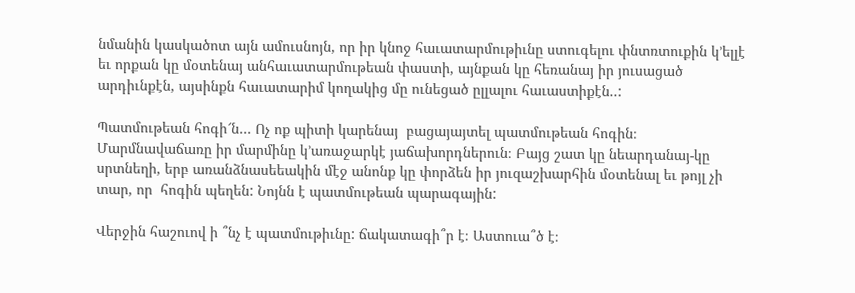նմանին կասկածոտ այն ամուսնոյն, որ իր կնոջ հաւատարմութիւնը ստուգելու փնտռտուքին կ’ելլէ եւ որքան կը մօտենայ անհաւատարմութեան փաստի, այնքան կը հեռանայ իր յուսացած արդիւնքէն, այսինքն հաւատարիմ կողակից մը ունեցած ըլլալու հաւաստիքէն..:

Պատմութեան հոգի՜ն… Ոչ ոք պիտի կարենայ  բացայայտել պատմութեան հոգին։ Մարմնավաճառը իր մարմինը կ’առաջարկէ յաճախորդներուն։ Բայց շատ կը նեարդանայ-կը սրտնեղի, երբ առանձնասեեակին մէջ անոնք կը փորձեն իր յուզաշխարհին մօտենալ եւ թոյլ չի տար, որ  հոգին պեղեն: Նոյնն է պատմութեան պարագային:

Վերջին հաշուով ի ՞նչ է պատմութիւնը: ճակատագի՞ր է։ Աստուա՞ծ է։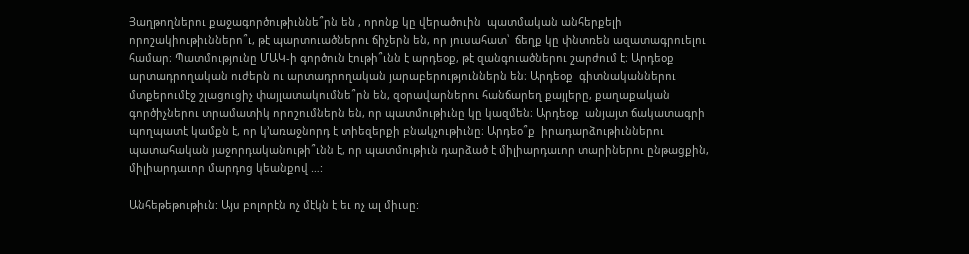Յաղթողներու քաջագործութիւննե՞րն են , որոնք կը վերածուին  պատմական անհերքելի որոշակիութիւններո՞ւ, թէ պարտուածներու ճիչերն են, որ յուսահատ՝  ճեղք կը փնտռեն ազատագրուելու  համար։ Պատմությունը ՄԱԿ-ի գործուն էութի՞ւնն է արդեօք, թէ զանգուածներու շարժում է։ Արդեօք  արտադրողական ուժերն ու արտադրողական յարաբերություններն են։ Արդեօք  գիտնականներու մտքերումէջ շլացուցիչ փայլատակումնե՞րն են, զօրավարներու հանճարեղ քայլերը, քաղաքական գործիչներու տրամատիկ որոշումներն են, որ պատմութիւնը կը կազմեն։ Արդեօք  անյայտ ճակատագրի պողպատէ կամքն է, որ կ’առաջնորդ է տիեզերքի բնակչութիւնը։ Արդեօ՞ք  իրադարձութիւններու պատահական յաջորդականութի՞ւնն է, որ պատմութիւն դարձած է միլիարդաւոր տարիներու ընթացքին, միլիարդաւոր մարդոց կեանքով …:

Անհեթեթութիւն: Այս բոլորէն ոչ մէկն է եւ ոչ ալ միւսը: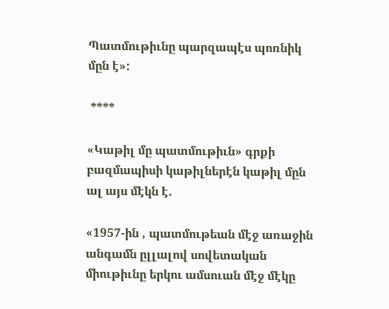Պատմութիւնը պարզապէս պոռնիկ մըն է»:

 ****

«Կաթիլ մը պատմութիւն» գրքի բազմապիսի կաթիլներէն կաթիլ մըն ալ այս մէկն է.

«1957-ին , պատմութեան մէջ առաջին անգամն ըլլալով սովետական միութիւնը երկու ամսուան մէջ մէկը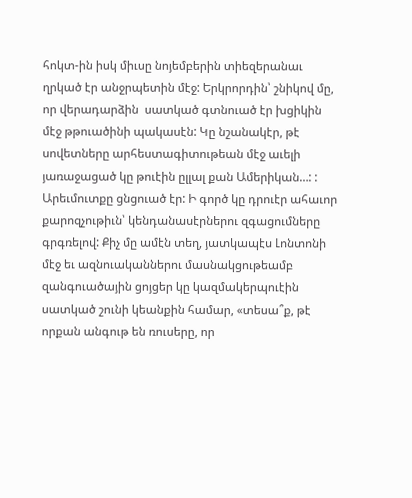հոկտ-ին իսկ միւսը նոյեմբերին տիեզերանաւ ղրկած էր անջրպետին մէջ: Երկրորդին՝ շնիկով մը, որ վերադարձին  սատկած գտնուած էր խցիկին մէջ թթուածինի պակասէն: Կը նշանակէր, թէ սովետները արհեստագիտութեան մէջ աւելի յառաջացած կը թուէին ըլլալ քան Ամերիկան…: : Արեւմուտքը ցնցուած էր: Ի գործ կը դրուէր ահաւոր քարոզչութիւն՝ կենդանասէրներու զգացումները գրգռելով: Քիչ մը ամէն տեղ, յատկապէս Լոնտոնի մէջ եւ ազնուականներու մասնակցութեամբ զանգուածային ցոյցեր կը կազմակերպուէին սատկած շունի կեանքին համար, «տեսա՞ք, թէ որքան անգութ են ռուսերը, որ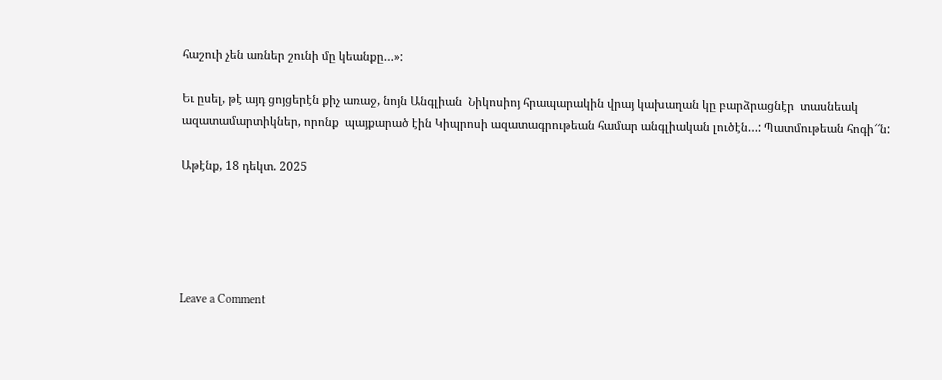հաշուի չեն առներ շունի մը կեանքը…»:

Եւ ըսել, թէ այդ ցոյցերէն քիչ առաջ, նոյն Անգլիան  Նիկոսիոյ հրապարակին վրայ կախաղան կը բարձրացնէր  տասնեակ ազատամարտիկներ, որոնք  պայքարած էին Կիպրոսի ազատագրութեան համար անգլիական լուծէն…: Պատմութեան հոգի՜՜ն:

Աթէնք, 18 դեկտ. 2025





Leave a Comment